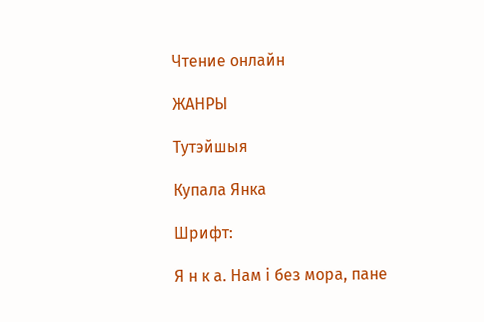Чтение онлайн

ЖАНРЫ

Тутэйшыя

Купала Янка

Шрифт:

Я н к а. Нам і без мора, пане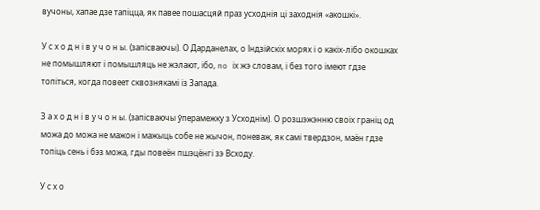вучоны, хапае дзе тапіцца, як павее пошасцяй праз усходнія ці заходнія «акошкі».

У с х о д н і в у ч о н ы. (запісваючы). О Дарданелах, о Індзійскіх морях і о какіх-лібо окошках не помышляют і помышляць не жэлают, ібо, no іх жэ словам, і без того імеют гдзе топіться, когда повеет сквознякамі із Запада.

З а х о д н і в у ч о н ы. (запісваючы ўперамежку з Усходнім). О розшэжэнню своіх граніц од можа до можа не мажон і мажыць собе не жычон, поневаж, як самі твердзон, маён гдзе топіць сень і бэз можа, гды повеён пшэцёнгі зэ Всходу.

У с х о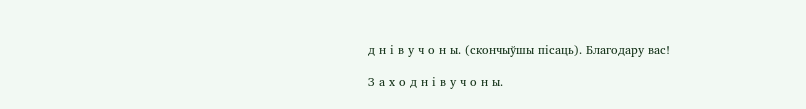д н і в у ч о н ы. (скончыўшы пісаць). Благодару вас!

З а х о д н і в у ч о н ы.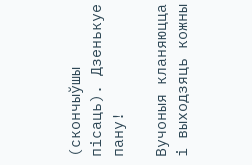(скончыўшы пісаць). Дзенькуе пану!

Вучоныя кланяюцца і выходзяць кожны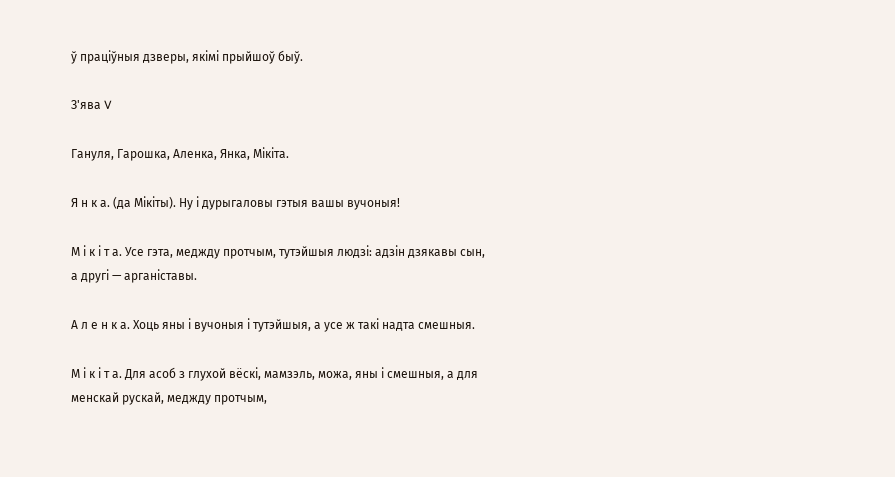ў праціўныя дзверы, якімі прыйшоў быў.

З'ява V

Гануля, Гарошка, Аленка, Янка, Мікіта.

Я н к а. (да Мікіты). Ну і дурыгаловы гэтыя вашы вучоныя!

М і к і т а. Усе гэта, меджду протчым, тутэйшыя людзі: адзін дзякавы сын, а другі — арганіставы.

А л е н к а. Хоць яны і вучоныя і тутэйшыя, а усе ж такі надта смешныя.

М і к і т а. Для асоб з глухой вёскі, мамзэль, можа, яны і смешныя, а для менскай рускай, меджду протчым,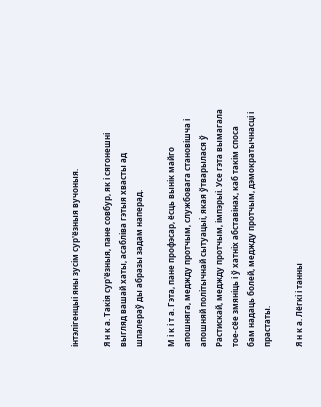інтэлігенцыі яны зусім сур'ёзныя вучоныя.

Я н к а. Такія сур'ёзныя, пане совбур, як і сягонешні выгляд вашай хаты, асабліва гэтыя хвасты ад шпалераў ды абразы задам наперад.

М і к і т а. Гэта, пане профэсар, ёсць вынік майго апошняга, меджду протчым, службовага становішча і апошняй політычнай сытуацыі, якая ўтварылася ў Растискай, меджду протчым, імпэрыі. Усе гэта вымагала тое-сёе змяніць і ў хатніх абставінах, каб такім споса бам надаць болей, меджду протчым, дэмократычнасці і прастаты.

Я н к а. Лёгкі і танны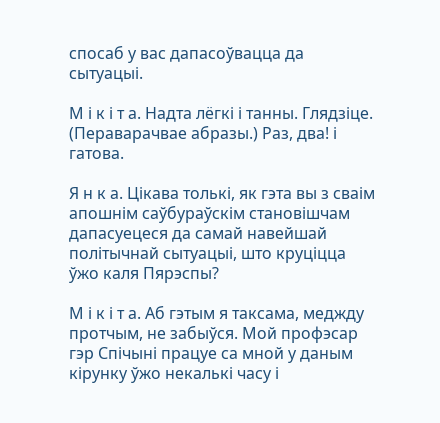спосаб у вас дапасоўвацца да сытуацыі.

М і к і т а. Надта лёгкі і танны. Глядзіце. (Пераварачвае абразы.) Раз, два! і гатова.

Я н к а. Цікава толькі, як гэта вы з сваім апошнім саўбураўскім становішчам дапасуецеся да самай навейшай політычнай сытуацыі, што круціцца ўжо каля Пярэспы?

М і к і т а. Аб гэтым я таксама, меджду протчым, не забыўся. Мой профэсар гэр Спічыні працуе са мной у даным кірунку ўжо некалькі часу і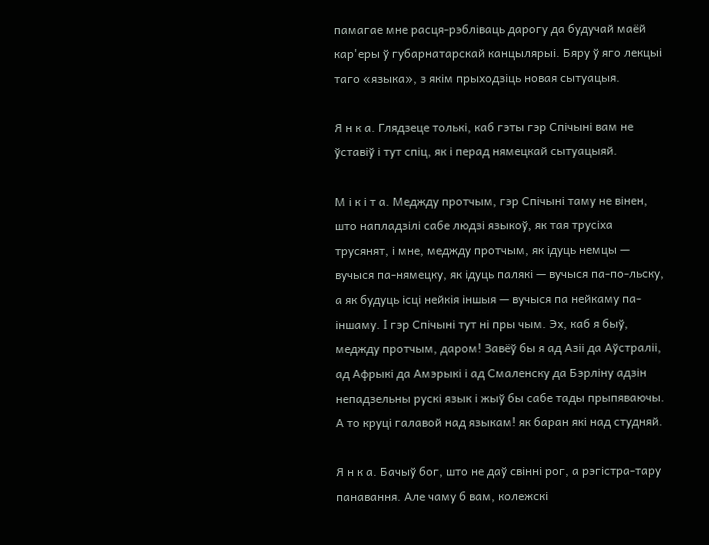памагае мне расця-рэбліваць дарогу да будучай маёй кар'еры ў губарнатарскай канцылярыі. Бяру ў яго лекцыі таго «языка», з якім прыходзіць новая сытуацыя.

Я н к а. Глядзеце толькі, каб гэты гэр Спічыні вам не ўставіў і тут спіц, як і перад нямецкай сытуацыяй.

М і к і т а. Меджду протчым, гэр Спічыні таму не вінен, што напладзілі сабе людзі языкоў, як тая трусіха трусянят, і мне, меджду протчым, як ідуць немцы — вучыся па-нямецку, як ідуць палякі — вучыся па-по-льску, а як будуць ісці нейкія іншыя — вучыся па нейкаму па-іншаму. I гэр Спічыні тут ні пры чым. Эх, каб я быў, меджду протчым, даром! Завёў бы я ад Азіі да Аўстраліі, ад Афрыкі да Амэрыкі і ад Смаленску да Бэрліну адзін непадзельны рускі язык і жыў бы сабе тады прыпяваючы. А то круці галавой над языкам! як баран які над студняй.

Я н к а. Бачыў бог, што не даў свінні рог, а рэгістра-тару панавання. Але чаму б вам, колежскі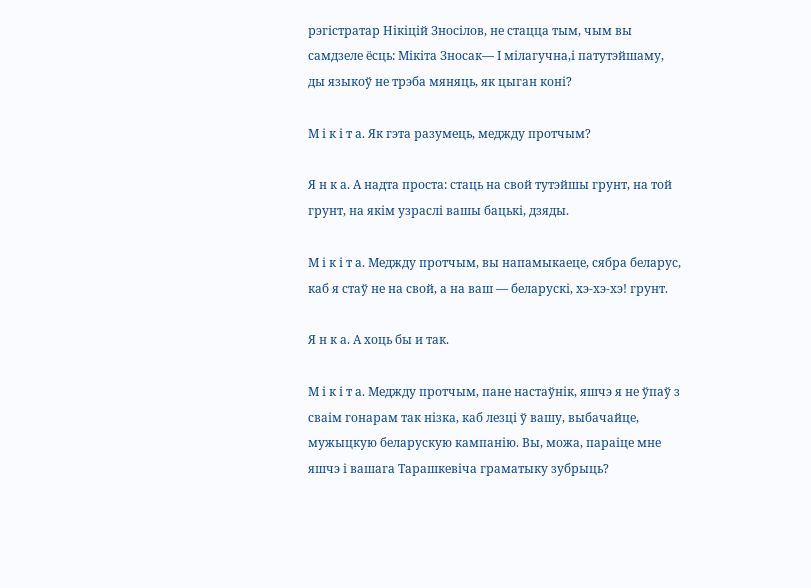рэгістратар Нікіцій Зносілов, не стацца тым, чым вы самдзеле ёсць: Мікіта Зносак— І мілагучна,і патутэйшаму, ды языкоў не трэба мяняць, як цыган коні?

М і к і т а. Як гэта разумець, меджду протчым?

Я н к а. А надта проста: стаць на свой тутэйшы грунт, на той грунт, на якім узраслі вашы бацькі, дзяды.

М і к і т а. Меджду протчым, вы напамыкаеце, сябра беларус, каб я стаў не на свой, а на ваш — беларускі, хэ-хэ-хэ! грунт.

Я н к а. А хоць бы и так.

М і к і т а. Меджду протчым, пане настаўнік, яшчэ я не ўпаў з сваім гонарам так нізка, каб лезці ў вашу, выбачайце, мужыцкую беларускую кампанію. Вы, можа, параіце мне яшчэ і вашага Тарашкевіча граматыку зубрыць?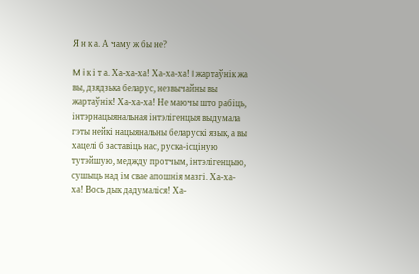Я н к а. А чаму ж бы не?

M i к і т а. Ха-ха-ха! Ха-ха-ха! I жартаўнік жа вы, дзядзька беларус, незвычайны вы жартаўнік! Ха-ха-ха! Не маючы што рабіць, інтэрнацыянальная інтэлігенцыя выдумала гэты нейкі нацыянальны беларускі язык, а вы хацелі б заставіць нас, руска-ісціную тутэйшую, меджду протчым, інтэлігенцыю, сушыць над ім свае апошнія мазгі. Ха-ха-ха! Вось дык дадумаліся! Ха-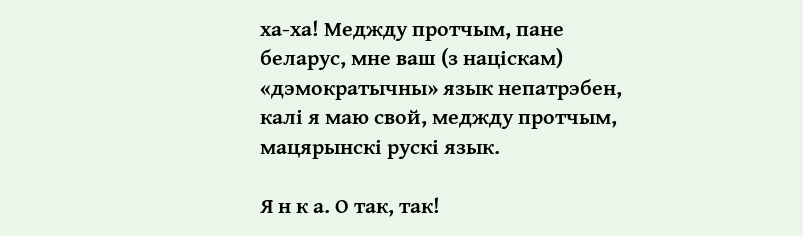ха-ха! Меджду протчым, пане беларус, мне ваш (з націскам) «дэмократычны» язык непатрэбен, калі я маю свой, меджду протчым, мацярынскі рускі язык.

Я н к а. О так, так!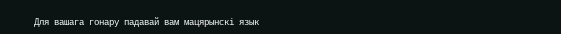Для вашага гонару падавай вам мацярынскі язык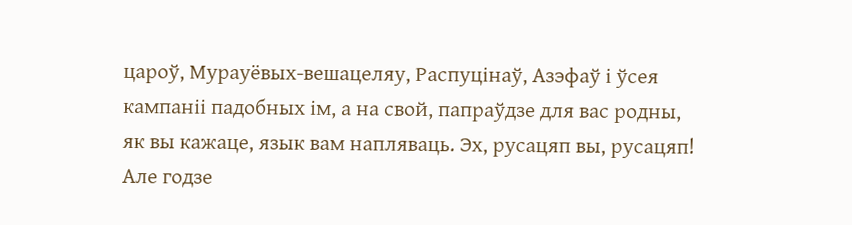цароў, Мурауёвых-вешацеляу, Распуцінаў, Азэфаў і ўсея кампаніі падобных ім, а на свой, папраўдзе для вас родны, як вы кажаце, язык вам напляваць. Эх, русацяп вы, русацяп! Але годзе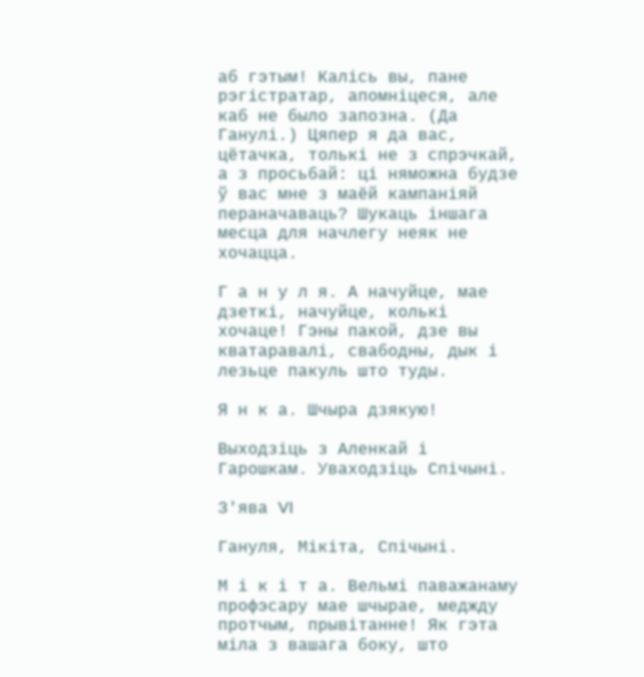аб гэтым! Калісь вы, пане рэгістратар, апомніцеся, але каб не было запозна. (Да Ганулі.) Цяпер я да вас, цётачка, толькі не з спрэчкай, а з просьбай: ці няможна будзе ў вас мне з маёй кампаніяй пераначаваць? Шукаць іншага месца для начлегу неяк не хочацца.

Г а н у л я. А начуйце, мае дзеткі, начуйце, колькі хочаце! Гэны пакой, дзе вы кватаравалі, свабодны, дык і лезьце пакуль што туды.

Я н к а. Шчыра дзякую!

Выходзіць з Аленкай і Гарошкам. Уваходзіць Спічыні.

З'ява VI

Гануля, Мікіта, Спічыні.

М і к і т а. Вельмі паважанаму профэсару мае шчырае, меджду протчым, прывітанне! Як гэта міла з вашага боку, што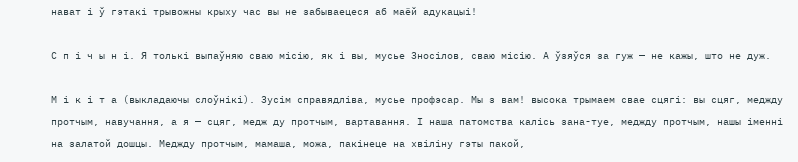нават і ў гэтакі трывожны крыху час вы не забываецеся аб маёй адукацыі!

С п і ч ы н і. Я толькі выпаўняю сваю місію, як і вы, мусье Зносілов, сваю місію. А ўзяўся за гуж — не кажы, што не дуж.

М і к і т а (выкладаючы слоўнікі). Зусім справядліва, мусье профэсар. Мы з вам! высока трымаем свае сцягі: вы сцяг, меджду протчым, навучання, а я — сцяг, медж ду протчым, вартавання. I наша патомства калісь зана-туе, меджду протчым, нашы іменні на залатой дошцы. Меджду протчым, мамаша, можа, пакінеце на хвіліну гэты пакой,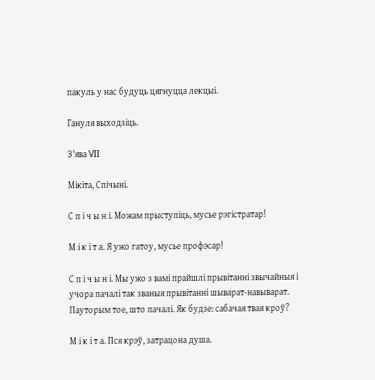пакуль у нас будуць цягнуцца лекцыі.

Гануля выходзіць.

З'ява VII

Мікіта, Спічыні.

С п і ч ы н і. Можам прыступіць, мусье рэгістратар!

М і к і т а. Я ужо гатоу, мусье профэсар!

С п і ч ы н і. Мы ужо з вамі прайшлі прывітанні звычайныя і учора пачалі так званыя прывітанні шыварат-навыварат. Пауторым тое, што пачалі. Як будзе: сабачая твая кроў?

М і к і т а. Пся крэў, затрацона душа.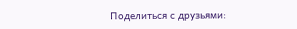Поделиться с друзьями: